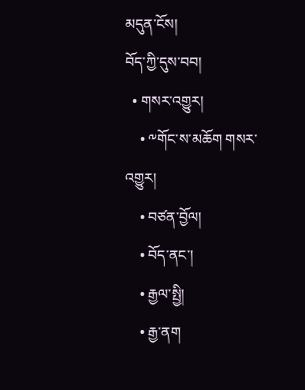མདུན་ངོས།
བོད་ཀྱི་དུས་བབ།
  • གསར་འགྱུར།
    • ༸གོང་ས་མཆོག གསར་འགྱུར།
    • བཙན་བྱོལ།
    • བོད་ནང་།
    • རྒྱལ་སྤྱི།
    • རྒྱ་ནག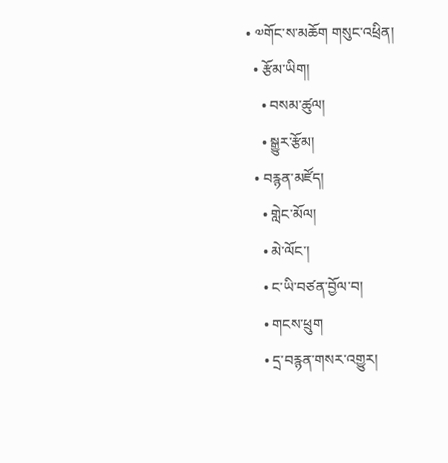• ༧གོང་ས་མཆོག གསུང་འཕྲིན།
  • རྩོམ་ཡིག།
    • བསམ་ཚུལ།
    • སྒྱུར་རྩོམ།
  • བརྙན་མཛོད།
    • གླེང་མོལ།
    • མེ་ལོང་།
    • ང་ཡི་བཙན་བྱོལ་བ།
    • གངས་ཕྲུག
    • དྲ་བརྙན་གསར་འགྱུར།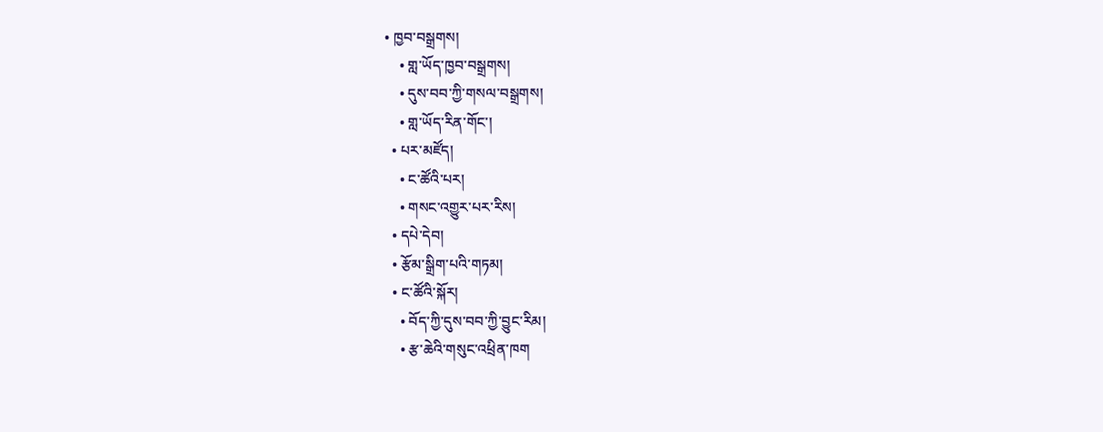• ཁྱབ་བསྒྲགས།
    • གླ་ཡོད་ཁྱབ་བསྒྲགས།
    • དུས་བབ་ཀྱི་གསལ་བསྒྲགས།
    • གླ་ཡོད་རིན་གོང་།
  • པར་མཛོད།
    • ང་ཚོའི་པར།
    • གསང་འགྱུར་པར་རིས།
  • དཔེ་དེབ།
  • རྩོམ་སྒྲིག་པའི་གཏམ།
  • ང་ཚོའི་སྐོར།
    • བོད་ཀྱི་དུས་བབ་ཀྱི་བྱུང་རིམ།
    • རྩ་ཆེའི་གསུང་འཕྲིན་ཁག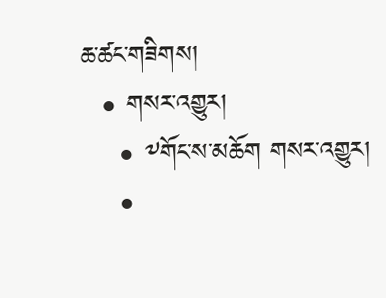ཆ་ཚང་གཟིགས།
  • གསར་འགྱུར།
    • ༸གོང་ས་མཆོག གསར་འགྱུར།
    •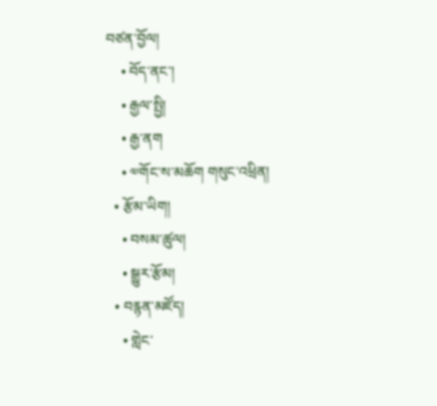བཙན་བྱོལ།
    • བོད་ནང་།
    • རྒྱལ་སྤྱི།
    • རྒྱ་ནག
    • ༧གོང་ས་མཆོག གསུང་འཕྲིན།
  • རྩོམ་ཡིག།
    • བསམ་ཚུལ།
    • སྒྱུར་རྩོམ།
  • བརྙན་མཛོད།
    • གླེང་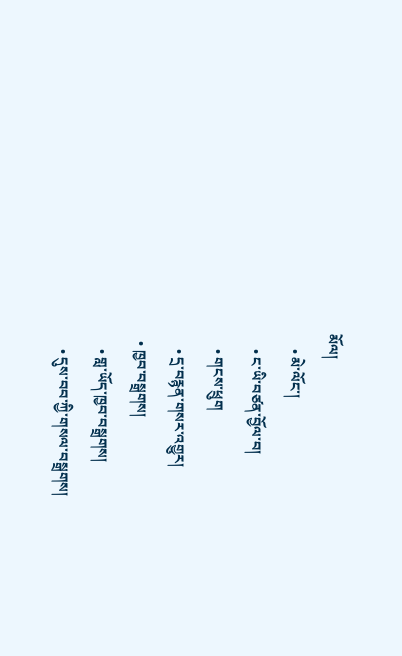མོལ།
    • མེ་ལོང་།
    • ང་ཡི་བཙན་བྱོལ་བ།
    • གངས་ཕྲུག
    • དྲ་བརྙན་གསར་འགྱུར།
  • ཁྱབ་བསྒྲགས།
    • གླ་ཡོད་ཁྱབ་བསྒྲགས།
    • དུས་བབ་ཀྱི་གསལ་བསྒྲགས།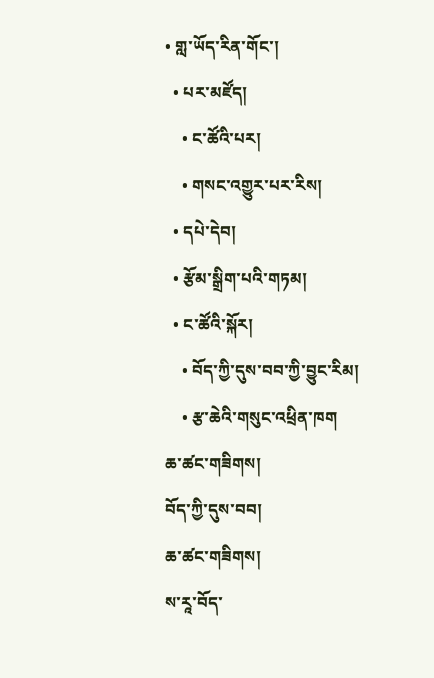• གླ་ཡོད་རིན་གོང་།
  • པར་མཛོད།
    • ང་ཚོའི་པར།
    • གསང་འགྱུར་པར་རིས།
  • དཔེ་དེབ།
  • རྩོམ་སྒྲིག་པའི་གཏམ།
  • ང་ཚོའི་སྐོར།
    • བོད་ཀྱི་དུས་བབ་ཀྱི་བྱུང་རིམ།
    • རྩ་ཆེའི་གསུང་འཕྲིན་ཁག
ཆ་ཚང་གཟིགས།
བོད་ཀྱི་དུས་བབ།
ཆ་ཚང་གཟིགས།
ས་རཱ་བོད་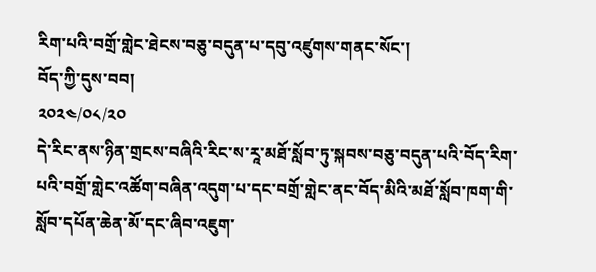རིག་པའི་བགྲོ་གླེང་ཐེངས་བཅུ་བདུན་པ་དབུ་འཛུགས་གནང་སོང་།
བོད་ཀྱི་དུས་བབ།
༢༠༢༤/༠༨/༢༠
དེ་རིང་ནས་ཉིན་གྲངས་བཞིའི་རིང་ས་རཱ་མཐོ་སློབ་ཏུ་སྐབས་བཅུ་བདུན་པའི་བོད་རིག་པའི་བགྲོ་གླེང་འཚོག་བཞིན་འདུག་པ་དང་བགྲོ་གླེང་ནང་བོད་མིའི་མཐོ་སློབ་ཁག་གི་སློབ་དཔོན་ཆེན་མོ་དང་ཞིབ་འཇུག་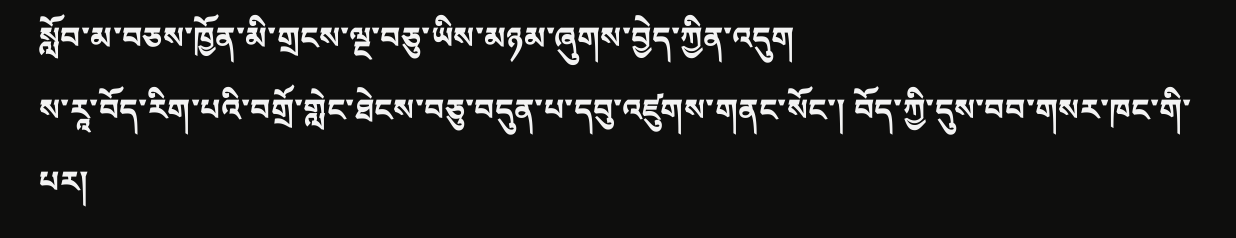སློབ་མ་བཅས་ཁྱོན་མི་གྲངས་ལྔ་བཅུ་ཡིས་མཉམ་ཞུགས་བྱེད་ཀྱིན་འདུག
ས་རཱ་བོད་རིག་པའི་བགྲོ་གླེང་ཐེངས་བཅུ་བདུན་པ་དབུ་འཛུགས་གནང་སོང་། བོད་ཀྱི་དུས་བབ་གསར་ཁང་གི་པར།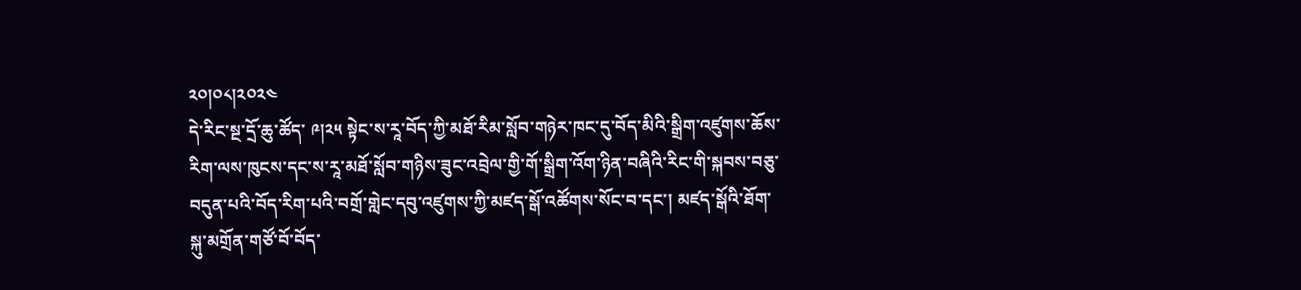༢༠།༠༨།༢༠༢༤
དེ་རིང་སྔ་དྲོ་ཆུ་ཚོད་ ༩།༢༥ སྟེང་ས་རཱ་བོད་ཀྱི་མཐོ་རིམ་སློབ་གཉེར་ཁང་དུ་བོད་མིའི་སྒྲིག་འཛུགས་ཆོས་རིག་ལས་ཁུངས་དང་ས་རཱ་མཐོ་སློབ་གཉིས་ཟུང་འབྲེལ་གྱི་གོ་སྒྲིག་འོག་ཉིན་བཞིའི་རིང་གི་སྐབས་བཅུ་བདུན་པའི་བོད་རིག་པའི་བགྲོ་གླེང་དབུ་འཛུགས་ཀྱི་མཛད་སྒོ་འཚོགས་སོང་བ་དང་། མཛད་སྒོའི་ཐོག་སྐུ་མགྲོན་གཙོ་བོ་བོད་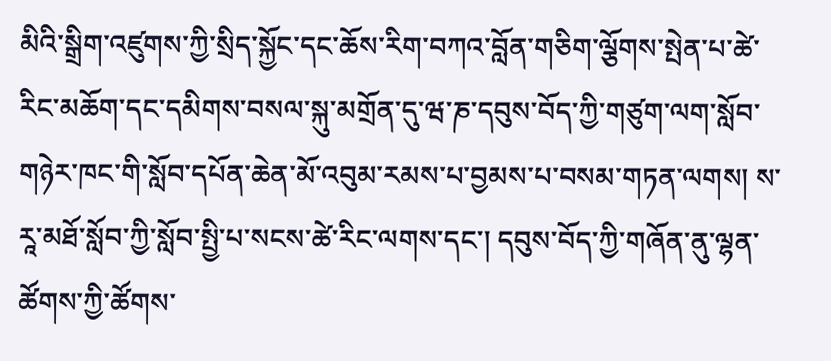མིའི་སྒྲིག་འཛུགས་ཀྱི་སྲིད་སྐྱོང་དང་ཆོས་རིག་བཀའ་བློན་གཅིག་ལྕོགས་སྤེན་པ་ཚེ་རིང་མཆོག་དང་དམིགས་བསལ་སྐུ་མགྲོན་དུ་ཝ་ཎ་དབུས་བོད་ཀྱི་གཙུག་ལག་སློབ་གཉེར་ཁང་གི་སློབ་དཔོན་ཆེན་མོ་འབུམ་རམས་པ་བྱམས་པ་བསམ་གཏན་ལགས། ས་རཱ་མཐོ་སློབ་ཀྱི་སློབ་སྤྱི་པ་སངས་ཚེ་རིང་ལགས་དང་། དབུས་བོད་ཀྱི་གཞོན་ནུ་ལྷན་ཚོགས་ཀྱི་ཚོགས་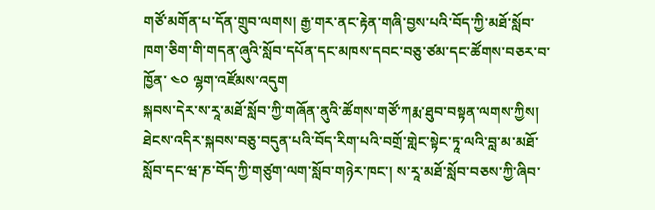གཙོ་མགོན་པ་དོན་གྲུབ་ལགས། རྒྱ་གར་ནང་རྟེན་གཞི་བྱས་པའི་བོད་ཀྱི་མཐོ་སློབ་ཁག་ཅིག་གི་གདན་ཞུའི་སློབ་དཔོན་དང་མཁས་དབང་བཅུ་ཙམ་དང་ཚོགས་བཅར་བ་ཁྱོན་ ༤༠ ལྷག་འཛོམས་འདུག
སྐབས་དེར་ས་རཱ་མཐོ་སློབ་ཀྱི་གཞོན་ནུའི་ཚོགས་གཙོ་ཀརྨ་ཐུབ་བསྟན་ལགས་ཀྱིས། ཐེངས་འདིར་སྐབས་བཅུ་བདུན་པའི་བོད་རིག་པའི་བགྲོ་གླེང་སྟེང་ཏཱ་ལའི་བླ་མ་མཐོ་སློབ་དང་ཝ་ཎ་བོད་ཀྱི་གཙུག་ལག་སློབ་གཉེར་ཁང་། ས་རཱ་མཐོ་སློབ་བཅས་ཀྱི་ཞིབ་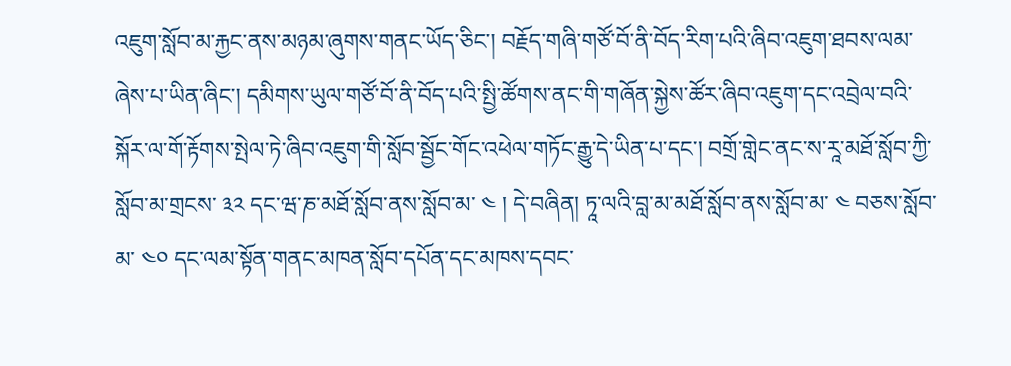འཇུག་སློབ་མ་རྐྱང་ནས་མཉམ་ཞུགས་གནང་ཡོད་ཅིང་། བརྗོད་གཞི་གཙོ་བོ་ནི་བོད་རིག་པའི་ཞིབ་འཇུག་ཐབས་ལམ་ཞེས་པ་ཡིན་ཞིང་། དམིགས་ཡུལ་གཙོ་བོ་ནི་བོད་པའི་སྤྱི་ཚོགས་ནང་གི་གཞོན་སྐྱེས་ཚོར་ཞིབ་འཇུག་དང་འབྲེལ་བའི་སྐོར་ལ་གོ་རྟོགས་སྤེལ་ཏེ་ཞིབ་འཇུག་གི་སློབ་སྦྱོང་གོང་འཕེལ་གཏོང་རྒྱུ་དེ་ཡིན་པ་དང་། བགྲོ་གླེང་ནང་ས་རཱ་མཐོ་སློབ་ཀྱི་སློབ་མ་གྲངས་ ༣༢ དང་ཝ་ཎ་མཐོ་སློབ་ནས་སློབ་མ་ ༤ ། དེ་བཞིན། ཏཱ་ལའི་བླ་མ་མཐོ་སློབ་ནས་སློབ་མ་ ༤ བཅས་སློབ་མ་ ༤༠ དང་ལམ་སྟོན་གནང་མཁན་སློབ་དཔོན་དང་མཁས་དབང་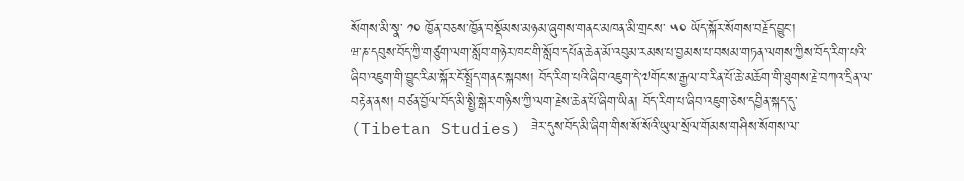སོགས་མི་སྣ་ ༡༠ ཁྱོན་བཅས་ཁྱོན་བསྡོམས་མཉམ་ཞུགས་གནང་མཁན་མི་གྲངས་ ༥༠ ཡོད་སྐོར་སོགས་བརྗོད་བྱུང་།
ཝ་ཎ་དབུས་བོད་ཀྱི་གཙུག་ལག་སློབ་གཉེར་ཁང་གི་སློབ་དཔོན་ཆེན་མོ་འབུམ་རམས་པ་བྱམས་པ་བསམ་གཏན་ལགས་ཀྱིས་བོད་རིག་པའི་ཞིབ་འཇུག་གི་བྱུང་རིམ་སྐོར་ངོ་སྤྲོད་གནང་སྐབས། བོད་རིག་པའི་ཞིབ་འཇུག་དེ་༧གོང་ས་རྒྱལ་བ་རིན་པོ་ཆེ་མཆོག་གི་ཐུགས་རྗེ་བཀའ་དྲིན་ལ་བརྟེན་ནས། བཙན་བྱོལ་བོད་མི་སྤྱི་སྒེར་གཉིས་ཀྱི་ལག་རྗེས་ཆེན་པོ་ཞིག་ཡིན། བོད་རིག་པ་ཞིབ་འཇུག་ཅེས་དབྱིན་སྐད་དུ་ (Tibetan Studies) ཟེར་དུས་བོད་མི་ཞིག་གིས་སོ་སོའི་ཡུལ་སྲོལ་གོམས་གཤིས་སོགས་ལ་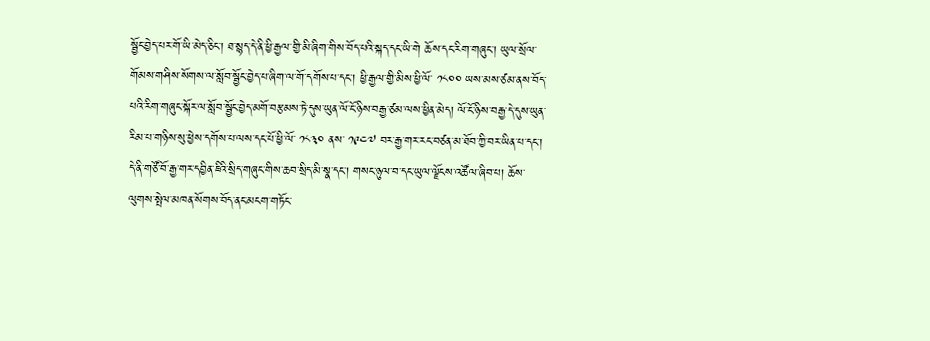སྦྱོང་བྱེད་པར་གོ་ཡི་མེད་ཅིང་། ཐ་སྙད་དེ་ནི་ཕྱི་རྒྱལ་གྱི་མི་ཞིག་གིས་བོད་པའི་སྐད་དང་ཡི་གེ ཆོས་དང་རིག་གཞུང་། ཡུལ་སྲོལ་གོམས་གཤིས་སོགས་ལ་སློབ་སྦྱོང་བྱེད་པ་ཞིག་ལ་གོ་དགོས་པ་དང་། ཕྱི་རྒྱལ་གྱི་མིས་ཕྱི་ལོ་ ༡༨༠༠ ཡས་མས་ཙམ་ནས་བོད་པའི་རིག་གཞུང་སྐོར་ལ་སློབ་སྦྱོང་བྱེད་མགོ་བརྩམས་ཏེ་དུས་ཡུན་ལོ་ངོ་ཉིས་བརྒྱ་ཙམ་ལས་ཕྱིན་མེད། ལོ་ངོ་ཉིས་བརྒྱ་དེ་དུས་ཡུན་རིམ་པ་གཉིས་སུ་ཕྱེས་དགོས་པ་ལས་དང་པོ་ཕྱི་ལོ་ ༡༨༣༠ ནས་ ༡༩༤༧ བར་རྒྱ་གར་རང་བཙན་མ་ཐོབ་ཀྱི་བར་ཡིན་པ་དང་། དེ་ནི་གཙོ་བོ་རྒྱ་གར་དབྱིན་ཇིའི་སྲིད་གཞུང་གིས་ཆབ་སྲིད་མི་སྣ་དང་། གསང་ཉུལ་བ་དང་ཡུལ་ལྗོངས་འཚོལ་ཞིབ་པ། ཆོས་ལུགས་སྤེལ་མཁན་སོགས་བོད་ནང་མངག་གཏོང་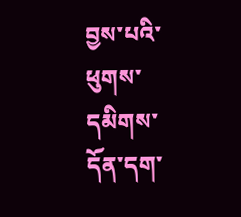བྱས་པའི་ཕུགས་དམིགས་དོན་དག་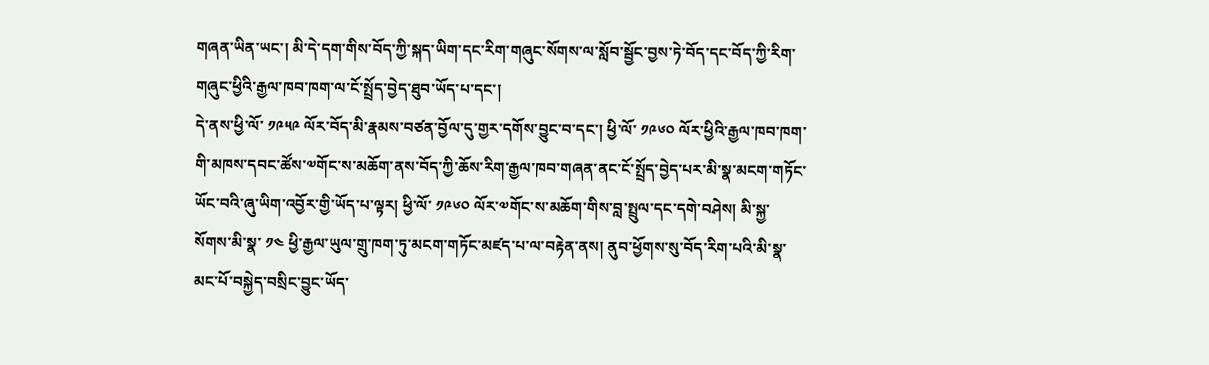གཞན་ཡིན་ཡང་། མི་དེ་དག་གིས་བོད་ཀྱི་སྐད་ཡིག་དང་རིག་གཞུང་སོགས་ལ་སློབ་སྦྱོང་བྱས་ཏེ་བོད་དང་བོད་ཀྱི་རིག་གཞུང་ཕྱིའི་རྒྱལ་ཁབ་ཁག་ལ་ངོ་སྤྲོད་བྱེད་ཐུབ་ཡོད་པ་དང་།
དེ་ནས་ཕྱི་ལོ་ ༡༩༥༩ ལོར་བོད་མི་རྣམས་བཙན་བྱོལ་དུ་གྱར་དགོས་བྱུང་བ་དང་། ཕྱི་ལོ་ ༡༩༦༠ ལོར་ཕྱིའི་རྒྱལ་ཁབ་ཁག་གི་མཁས་དབང་ཚོས་༧གོང་ས་མཆོག་ནས་བོད་ཀྱི་ཆོས་རིག་རྒྱལ་ཁབ་གཞན་ནང་ངོ་སྤྲོད་བྱེད་པར་མི་སྣ་མངག་གཏོང་ཡོང་བའི་ཞུ་ཡིག་འབྱོར་གྱི་ཡོད་པ་ལྟར། ཕྱི་ལོ་ ༡༩༦༠ ལོར་༧གོང་ས་མཆོག་གིས་བླ་སྤྲུལ་དང་དགེ་བཤེས། མི་སྐྱ་སོགས་མི་སྣ་ ༡༤ ཕྱི་རྒྱལ་ཡུལ་གྲུ་ཁག་ཏུ་མངག་གཏོང་མཛད་པ་ལ་བརྟེན་ནས། ནུབ་ཕྱོགས་སུ་བོད་རིག་པའི་མི་སྣ་མང་པོ་བསྐྱེད་བསྲིང་བྱུང་ཡོད་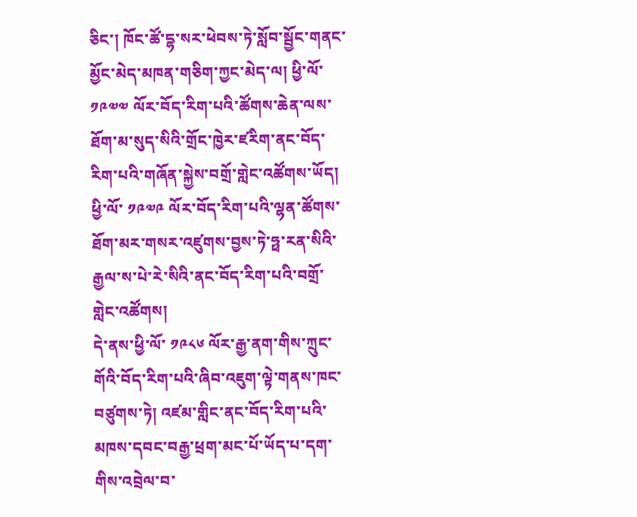ཅིང་། ཁོང་ཚོ་དྷ་སར་ཕེབས་ཏེ་སློབ་སྦྱོང་གནང་མྱོང་མེད་མཁན་གཅིག་ཀྱང་མེད་ལ། ཕྱི་ལོ་ ༡༩༧༧ ལོར་བོད་རིག་པའི་ཚོགས་ཆེན་ལས་ཐོག་མ་སུད་སིའི་གྲོང་ཁྱེར་ཛརིག་ནང་བོད་རིག་པའི་གཞོན་སྐྱེས་བགྲོ་གླེང་འཚོགས་ཡོད། ཕྱི་ལོ་ ༡༩༧༩ ལོར་བོད་རིག་པའི་ལྷན་ཚོགས་ཐོག་མར་གསར་འཛུགས་བྱས་ཏེ་ཧྥ་རན་སིའི་རྒྱལ་ས་པེ་རེ་སིའི་ནང་བོད་རིག་པའི་བགྲོ་གླེང་འཚོགས།
དེ་ནས་ཕྱི་ལོ་ ༡༩༨༦ ལོར་རྒྱ་ནག་གིས་ཀྲུང་གོའི་བོད་རིག་པའི་ཞིབ་འཇུག་ལྟེ་གནས་ཁང་བཙུགས་ཏེ། འཛམ་གླིང་ནང་བོད་རིག་པའི་མཁས་དབང་བརྒྱ་ཕྲག་མང་པོ་ཡོད་པ་དག་གིས་འབྲེལ་བ་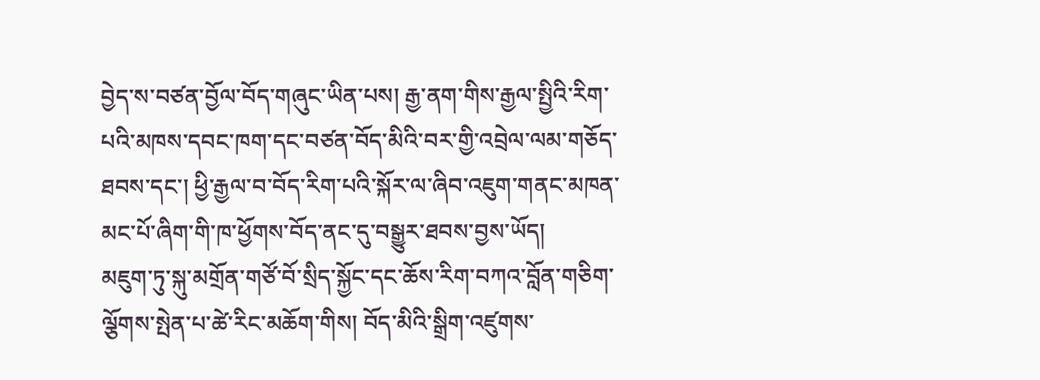བྱེད་ས་བཙན་བྱོལ་བོད་གཞུང་ཡིན་པས། རྒྱ་ནག་གིས་རྒྱལ་སྤྱིའི་རིག་པའི་མཁས་དབང་ཁག་དང་བཙན་བོད་མིའི་བར་གྱི་འབྲེལ་ལམ་གཅོད་ཐབས་དང་། ཕྱི་རྒྱལ་བ་བོད་རིག་པའི་སྐོར་ལ་ཞིབ་འཇུག་གནང་མཁན་མང་པོ་ཞིག་གི་ཁ་ཕྱོགས་བོད་ནང་དུ་བསྒྱུར་ཐབས་བྱས་ཡོད།
མཇུག་ཏུ་སྐུ་མགྲོན་གཙོ་བོ་སྲིད་སྐྱོང་དང་ཆོས་རིག་བཀའ་བློན་གཅིག་ལྕོགས་སྤེན་པ་ཚེ་རིང་མཆོག་གིས། བོད་མིའི་སྒྲིག་འཛུགས་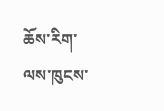ཆོས་རིག་ལས་ཁུངས་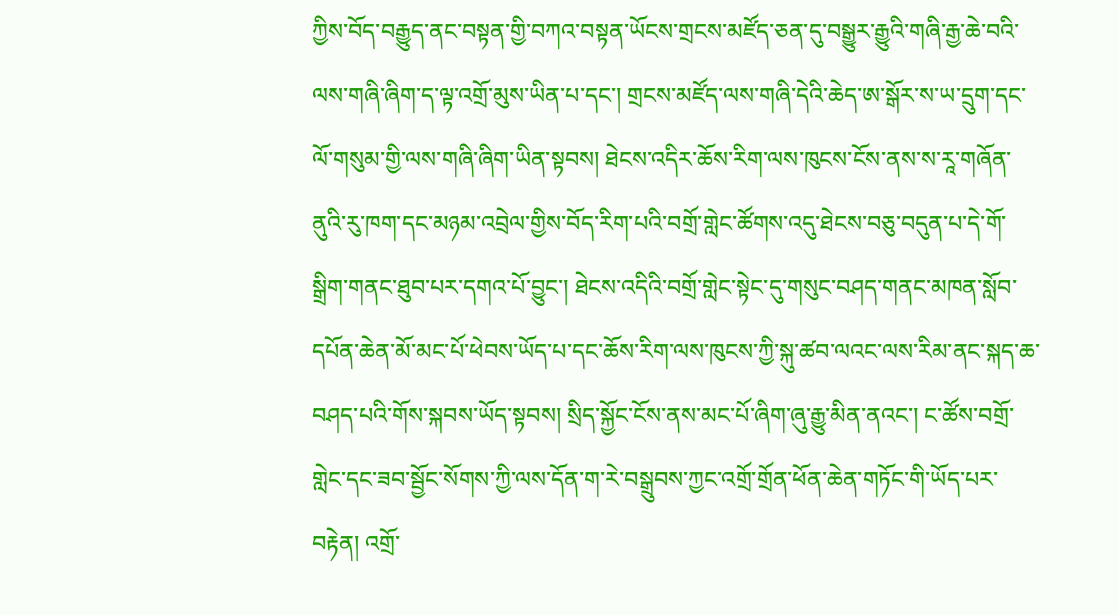ཀྱིས་བོད་བརྒྱུད་ནང་བསྟན་གྱི་བཀའ་བསྟན་ཡོངས་གྲངས་མཛོད་ཅན་དུ་བསྒྱུར་རྒྱུའི་གཞི་རྒྱ་ཆེ་བའི་ལས་གཞི་ཞིག་ད་ལྟ་འགྲོ་མུས་ཡིན་པ་དང་། གྲངས་མཛོད་ལས་གཞི་དེའི་ཆེད་ཨ་སྒོར་ས་ཡ་དྲུག་དང་ལོ་གསུམ་གྱི་ལས་གཞི་ཞིག་ཡིན་སྟབས། ཐེངས་འདིར་ཆོས་རིག་ལས་ཁུངས་ངོས་ནས་ས་རཱ་གཞོན་ནུའི་རུ་ཁག་དང་མཉམ་འབྲེལ་གྱིས་བོད་རིག་པའི་བགྲོ་གླེང་ཚོགས་འདུ་ཐེངས་བཅུ་བདུན་པ་དེ་གོ་སྒྲིག་གནང་ཐུབ་པར་དགའ་པོ་བྱུང་། ཐེངས་འདིའི་བགྲོ་གླེང་སྟེང་དུ་གསུང་བཤད་གནང་མཁན་སློབ་དཔོན་ཆེན་མོ་མང་པོ་ཕེབས་ཡོད་པ་དང་ཆོས་རིག་ལས་ཁུངས་ཀྱི་སྐུ་ཚབ་ལའང་ལས་རིམ་ནང་སྐད་ཆ་བཤད་པའི་གོས་སྐབས་ཡོད་སྟབས། སྲིད་སྐྱོང་ངོས་ནས་མང་པོ་ཞིག་ཞུ་རྒྱུ་མིན་ནའང་། ང་ཚོས་བགྲོ་གླེང་དང་ཟབ་སྦྱོང་སོགས་ཀྱི་ལས་དོན་ག་རེ་བསྒྲུབས་ཀྱང་འགྲོ་གྲོན་ཕོན་ཆེན་གཏོང་གི་ཡོད་པར་བརྟེན། འགྲོ་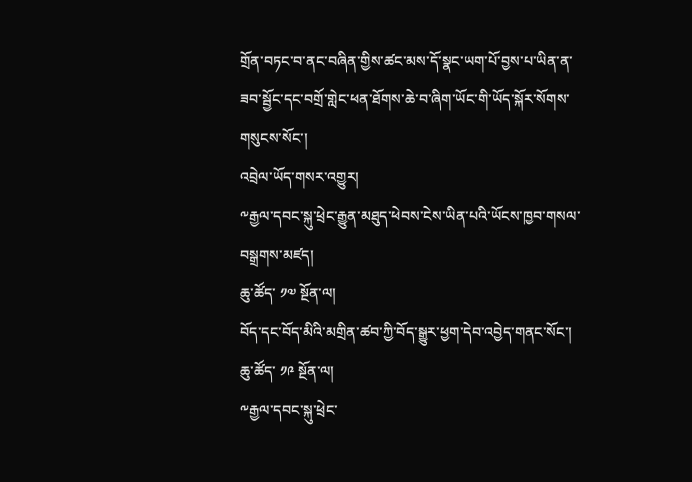གྲོན་བཏང་བ་ནང་བཞིན་གྱིས་ཚང་མས་དོ་སྣང་ཡག་པོ་བྱས་པ་ཡིན་ན་ཟབ་སྦྱོང་དང་བགྲོ་གླེང་ཕན་ཐོགས་ཆེ་བ་ཞིག་ཡོང་གི་ཡོད་སྐོར་སོགས་གསུངས་སོང་།
འབྲེལ་ཡོད་གསར་འགྱུར།
༸རྒྱལ་དབང་སྐུ་ཕྲེང་རྒྱུན་མཐུད་ཕེབས་ངེས་ཡིན་པའི་ཡོངས་ཁྱབ་གསལ་བསྒྲགས་མཛད།
ཆུ་ཚོད་ ༡༧ སྔོན་ལ།
བོད་དང་བོད་མིའི་མགྲིན་ཚབ་ཀྱི་བོད་སྒྱུར་ཕྱག་དེབ་འབྱེད་གནང་སོང་།
ཆུ་ཚོད་ ༡༩ སྔོན་ལ།
༸རྒྱལ་དབང་སྐུ་ཕྲེང་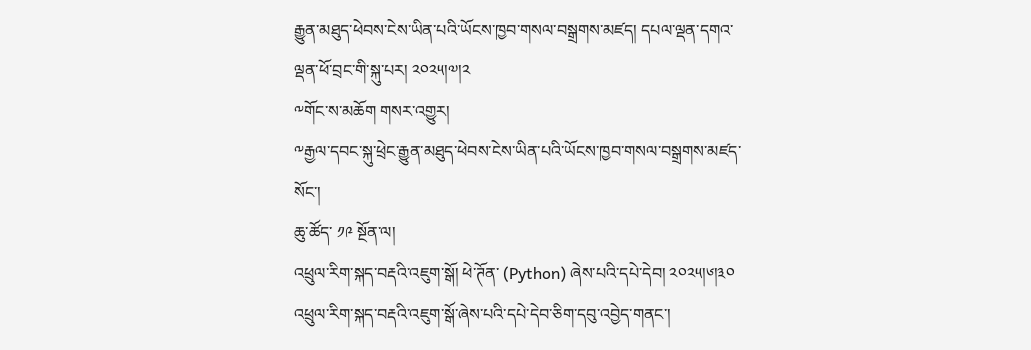རྒྱུན་མཐུད་ཕེབས་ངེས་ཡིན་པའི་ཡོངས་ཁྱབ་གསལ་བསྒྲགས་མཛད། དཔལ་ལྡན་དགའ་ལྡན་ཕོ་བྲང་གི་སྐུ་པར། ༢༠༢༥།༧།༢
༸གོང་ས་མཆོག གསར་འགྱུར།
༸རྒྱལ་དབང་སྐུ་ཕྲེང་རྒྱུན་མཐུད་ཕེབས་ངེས་ཡིན་པའི་ཡོངས་ཁྱབ་གསལ་བསྒྲགས་མཛད་སོང་།
ཆུ་ཚོད་ ༡༩ སྔོན་ལ།
འཕྲུལ་རིག་སྐད་བརྡའི་འཇུག་སྒོ། ཕེ་ཊོན་ (Python) ཞེས་པའི་དཔེ་དེབ། ༢༠༢༥།༦།༣༠
འཕྲུལ་རིག་སྐད་བརྡའི་འཇུག་སྒོ་ཞེས་པའི་དཔེ་དེབ་ཅིག་དབུ་འབྱེད་གནང་།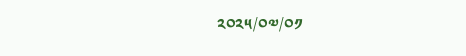༢༠༢༥/༠༧/༠༡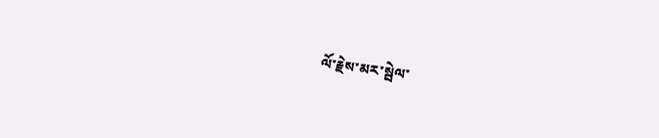ལོ་རྗེས་མར་སྦེལ་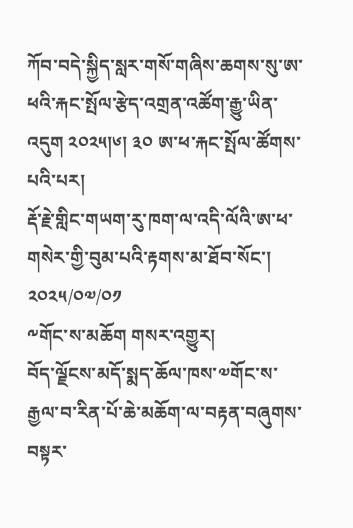ཀོབ་བདེ་སྐྱིད་སླར་གསོ་གཞིས་ཆགས་སུ་ཨ་ཕའི་རྐང་སྤོལ་རྩེད་འགྲན་འཚོག་རྒྱུ་ཡིན་འདུག ༢༠༢༥།༦། ༣༠ ཨ་ཕ་རྐང་སྤོལ་ཚོགས་པའི་པར།
རྡོ་རྗེ་གླིང་གཡག་རུ་ཁག་ལ་འདི་ལོའི་ཨ་ཕ་གསེར་གྱི་བུམ་པའི་རྟགས་མ་ཐོབ་སོང་།
༢༠༢༥/༠༧/༠༡
༸གོང་ས་མཆོག གསར་འགྱུར།
བོད་ལྗོངས་མདོ་སྨད་ཆོལ་ཁས་༧གོང་ས་རྒྱལ་བ་རིན་པོ་ཆེ་མཆོག་ལ་བརྟན་བཞུགས་བསྟར་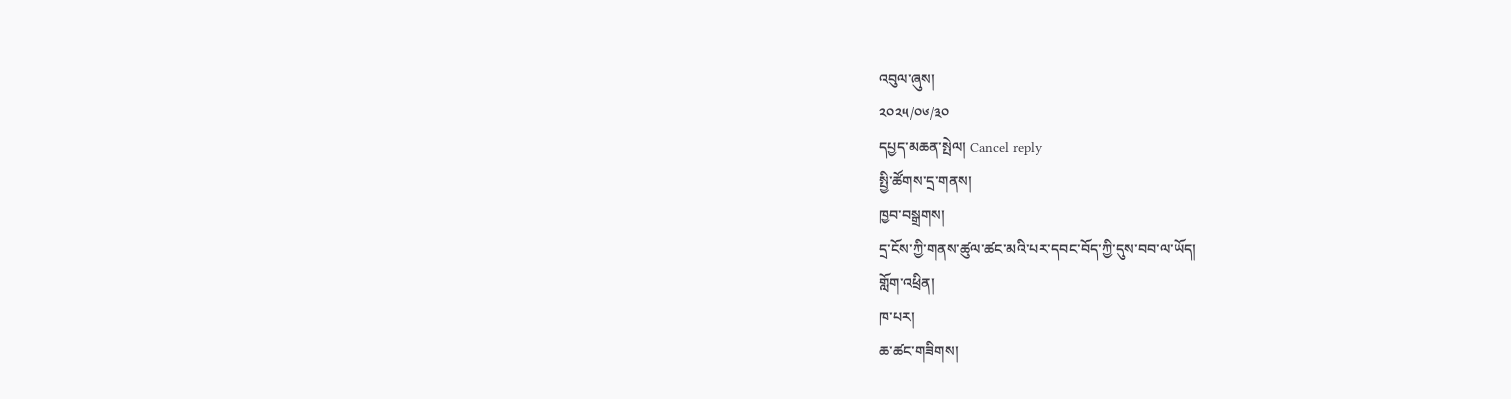འབུལ་ཞུས།
༢༠༢༥/༠༦/༣༠
དཔྱད་མཆན་སྤེལ། Cancel reply
སྤྱི་ཚོགས་དྲ་གནས།
ཁྱབ་བསྒྲགས།
དྲ་ངོས་ཀྱི་གནས་ཚུལ་ཚང་མའི་པར་དབང་བོད་ཀྱི་དུས་བབ་ལ་ཡོད།
གློག་འཕྲིན།
ཁ་པར།
ཆ་ཚང་གཟིགས།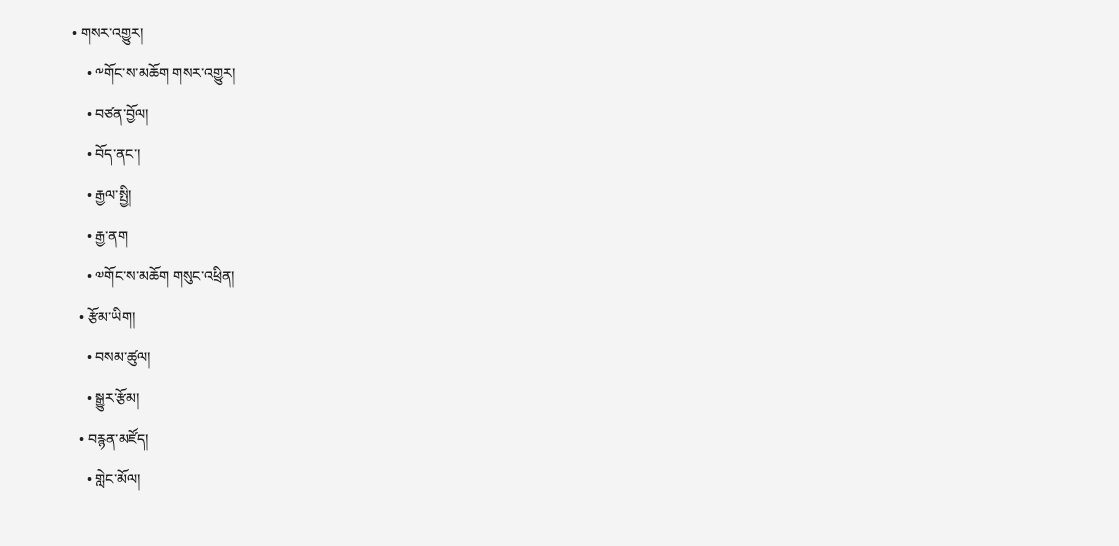• གསར་འགྱུར།
    • ༸གོང་ས་མཆོག གསར་འགྱུར།
    • བཙན་བྱོལ།
    • བོད་ནང་།
    • རྒྱལ་སྤྱི།
    • རྒྱ་ནག
    • ༧གོང་ས་མཆོག གསུང་འཕྲིན།
  • རྩོམ་ཡིག།
    • བསམ་ཚུལ།
    • སྒྱུར་རྩོམ།
  • བརྙན་མཛོད།
    • གླེང་མོལ།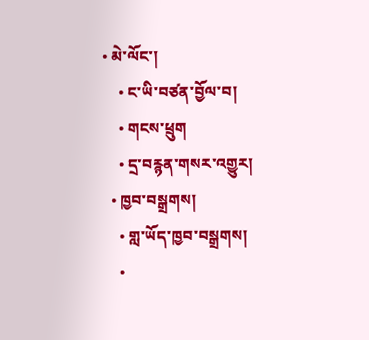• མེ་ལོང་།
    • ང་ཡི་བཙན་བྱོལ་བ།
    • གངས་ཕྲུག
    • དྲ་བརྙན་གསར་འགྱུར།
  • ཁྱབ་བསྒྲགས།
    • གླ་ཡོད་ཁྱབ་བསྒྲགས།
    •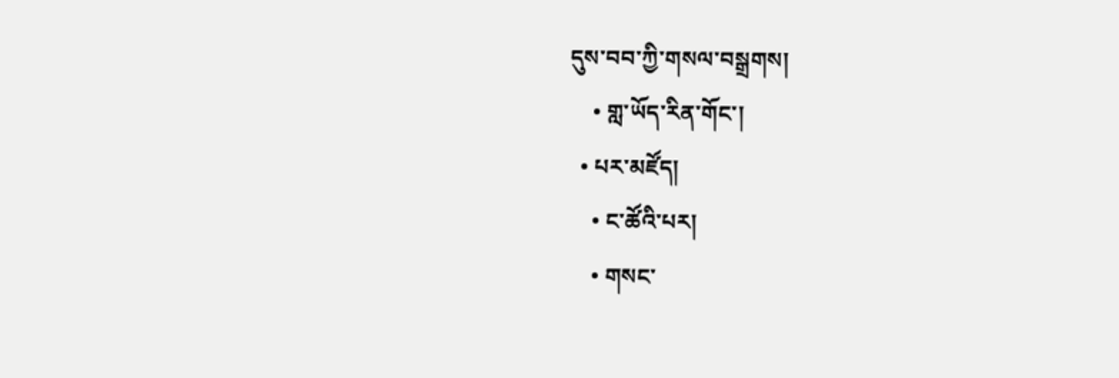དུས་བབ་ཀྱི་གསལ་བསྒྲགས།
    • གླ་ཡོད་རིན་གོང་།
  • པར་མཛོད།
    • ང་ཚོའི་པར།
    • གསང་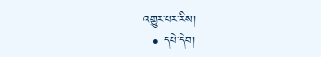འགྱུར་པར་རིས།
  • དཔེ་དེབ།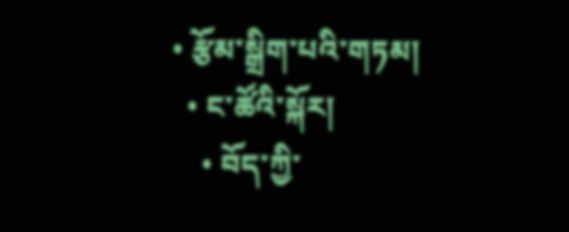• རྩོམ་སྒྲིག་པའི་གཏམ།
  • ང་ཚོའི་སྐོར།
    • བོད་ཀྱི་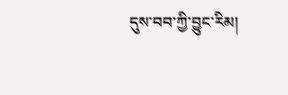དུས་བབ་ཀྱི་བྱུང་རིམ།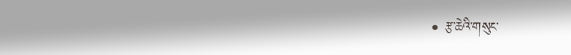• རྩ་ཆེའི་གསུང་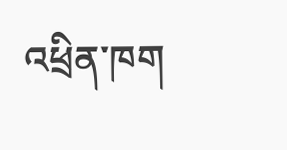འཕྲིན་ཁག